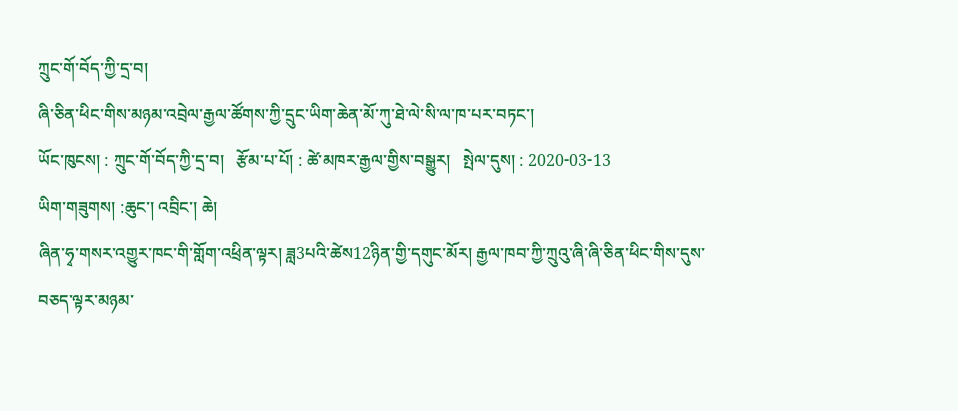ཀྲུང་གོ་བོད་ཀྱི་དྲ་བ།
ཞི་ཅིན་ཕིང་གིས་མཉམ་འབྲེལ་རྒྱལ་ཚོགས་ཀྱི་དྲུང་ཡིག་ཆེན་མོ་ཀུ་ཐེ་ལེ་སི་ལ་ཁ་པར་བཏང་།
ཡོང་ཁུངས། : ཀྲུང་གོ་བོད་ཀྱི་དྲ་བ།   རྩོམ་པ་པོ། : ཚེ་མཁར་རྒྱལ་གྱིས་བསྒྱུར།   སྤེལ་དུས། : 2020-03-13
ཡིག་གཟུགས། :ཆུང་། འབྲིང་། ཆེ།
ཞིན་ཧྭ་གསར་འགྱུར་ཁང་གི་གློག་འཕྲིན་ལྟར། ཟླ3པའི་ཚེས12ཉིན་གྱི་དགུང་མོར། རྒྱལ་ཁབ་ཀྱི་ཀྲུའུ་ཞི་ཞི་ཅིན་ཕིང་གིས་དུས་བཅད་ལྟར་མཉམ་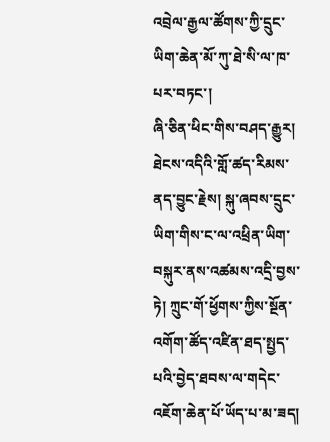འབྲེལ་རྒྱལ་ཚོགས་ཀྱི་དྲུང་ཡིག་ཆེན་མོ་ཀུ་ཐེ་སི་ལ་ཁ་པར་བཏང་།
ཞི་ཅིན་ཕིང་གིས་བཤད་རྒྱུར། ཐེངས་འདིའི་གློ་ཚད་རིམས་ནད་བྱུང་རྗེས། སྐུ་ཞབས་དྲུང་ཡིག་གིས་ང་ལ་འཕྲིན་ཡིག་བསྐུར་ནས་འཚམས་འདྲི་བྱས་ཏེ། ཀྲུང་གོ་ཕྱོགས་ཀྱིས་སྔོན་འགོག་ཚོད་འཛིན་ཐད་སྤྱད་པའི་བྱེད་ཐབས་ལ་གདེང་འཇོག་ཆེན་པོ་ཡོད་པ་མ་ཟད།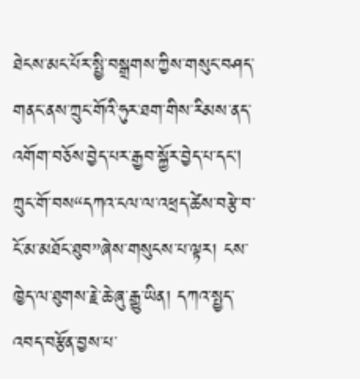ཐེངས་མང་པོར་སྤྱི་བསྒྲགས་ཀྱིས་གསུང་བཤད་གནང་ནས་ཀྲུང་གོའི་ཧུར་ཐག་གིས་རིམས་ནད་འགོག་བཅོས་བྱེད་པར་རྒྱབ་སྐྱོར་བྱེད་པ་དང།  ཀྲུང་གོ་བས“དཀའ་ངལ་ལ་འཕྲད་ཚེས་བརྩེ་བ་ངོ་མ་མཐོང་ཐུབ”ཞེས་གསུངས་པ་ལྟར། ངས་ཁྱེད་ལ་ཐུགས་རྗེ་ཆེ་ཞུ་རྒྱུ་ཡིན། དཀའ་སྤྱད་འབད་བརྩོན་བྱས་པ་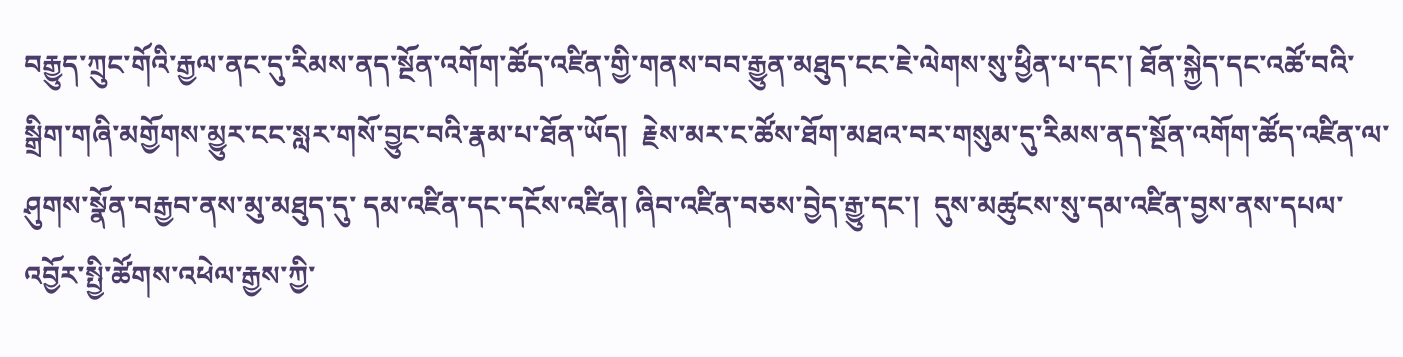བརྒྱུད་ཀྲུང་གོའི་རྒྱལ་ནང་དུ་རིམས་ནད་སྔོན་འགོག་ཚོད་འཛིན་གྱི་གནས་བབ་རྒྱུན་མཐུད་ངང་ཇེ་ལེགས་སུ་ཕྱིན་པ་དང་། ཐོན་སྐྱེད་དང་འཚོ་བའི་སྒྲིག་གཞི་མགྱོགས་མྱུར་ངང་སླར་གསོ་བྱུང་བའི་རྣམ་པ་ཐོན་ཡོད།  རྗེས་མར་ང་ཚོས་ཐོག་མཐའ་བར་གསུམ་དུ་རིམས་ནད་སྔོན་འགོག་ཚོད་འཛིན་ལ་ཤུགས་སྣོན་བརྒྱབ་ནས་མུ་མཐུད་དུ་ དམ་འཛིན་དང་དངོས་འཛིན། ཞིབ་འཛིན་བཅས་བྱེད་རྒྱུ་དང་།  དུས་མཚུངས་སུ་དམ་འཛིན་བྱས་ནས་དཔལ་འབྱོར་སྤྱི་ཚོགས་འཕེལ་རྒྱས་ཀྱི་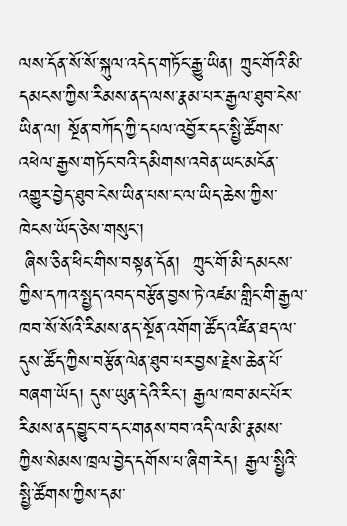ལས་དོན་སོ་སོ་སྐུལ་འདེད་གཏོང་རྒྱུ་ཡིན། ཀྲུང་གོའི་མི་དམངས་ཀྱིས་རིམས་ནད་ལས་རྣམ་པར་རྒྱལ་ཐུབ་ངེས་ཡིན་ལ། སྔོན་བཀོད་ཀྱི་དཔལ་འབྱོར་དང་སྤྱི་ཚོགས་འཕེལ་རྒྱས་གཏོང་བའི་དམིགས་འབེན་ཡང་མངོན་འགྱུར་བྱེད་ཐུབ་ངེས་ཡིན་པས་ང་ལ་ཡིད་ཆེས་ཀྱིས་ཁེངས་ཡོད་ཅེས་གསུང་།
 ཞིས་ཅིན་ཕིང་གིས་བསྟན་དོན།  ཀྲུང་གོ་མི་དམངས་ཀྱིས་དཀའ་སྤྱད་འབད་བརྩོན་བྱས་ཏེ་འཛམ་གླིང་གི་རྒྱལ་ཁབ་སོ་སོའི་རིམས་ནད་སྔོན་འགོག་ཚོད་འཛིན་ཐད་ལ་དུས་ཚོད་ཀྱིས་བརྩོན་ལེན་ཐུབ་པར་བྱས་རྗེས་ཆེན་པོ་བཞག་ཡོད། དུས་ཡུན་དེའི་རིང་། རྒྱལ་ཁབ་མང་པོར་རིམས་ནད་བྱུང་བ་དང་གནས་བབ་འདི་ལ་མི་རྣམས་ཀྱིས་སེམས་ཁྲལ་བྱེད་དགོས་པ་ཞིག་རེད། རྒྱལ་སྤྱིའི་སྤྱི་ཚོགས་ཀྱིས་དམ་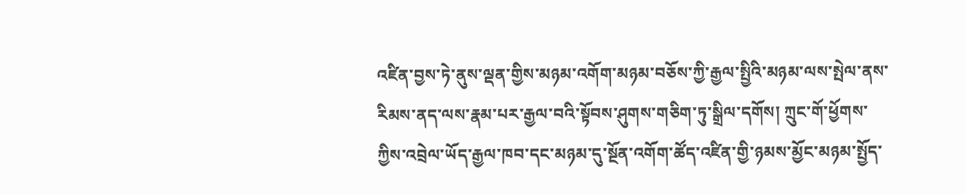འཛིན་བྱས་ཏེ་ནུས་ལྡན་གྱིས་མཉམ་འགོག་མཉམ་བཅོས་ཀྱི་རྒྱལ་སྤྱིའི་མཉམ་ལས་སྤེལ་ནས་རིམས་ནད་ལས་རྣམ་པར་རྒྱལ་བའི་སྟོབས་ཤུགས་གཅིག་ཏུ་སྒྲིལ་དགོས། ཀྲུང་གོ་ཕྱོགས་ཀྱིས་འབྲེལ་ཡོད་རྒྱལ་ཁབ་དང་མཉམ་དུ་སྔོན་འགོག་ཚོད་འཛིན་གྱི་ཉམས་མྱོང་མཉམ་སྤྱོད་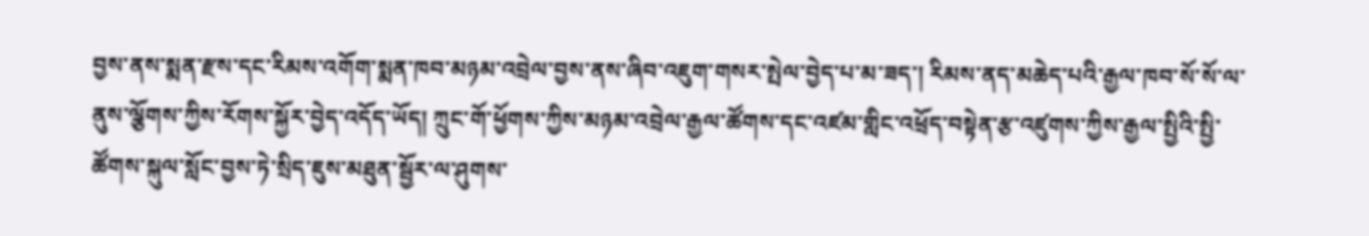བྱས་ནས་སྨན་རྫས་དང་རིམས་འགོག་སྨན་ཁབ་མཉམ་འབྲེལ་བྱས་ནས་ཞིབ་འཇུག་གསར་སྤེལ་བྱེད་པ་མ་ཟད་། རིམས་ནད་མཆེད་པའི་རྒྱལ་ཁབ་སོ་སོ་ལ་ནུས་ལྕོགས་ཀྱིས་རོགས་སྐྱོར་བྱེད་འདོད་ཡོད། ཀྲུང་གོ་ཕྱོགས་ཀྱིས་མཉམ་འབྲེལ་རྒྱལ་ཚོགས་དང་འཛམ་གླིང་འཕྲོད་བསྟེན་རྩ་འཛུགས་ཀྱིས་རྒྱལ་སྤྱིའི་སྤྱི་ཚོགས་སྐུལ་སློང་བྱས་ཏེ་སྲིད་ཇུས་མཐུན་སྦྱོར་ལ་ཤུགས་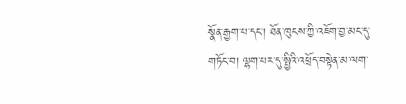སྣོན་རྒྱག་པ་དང་། ཐོན་ཁུངས་ཀྱི་འཇོག་བྱ་མང་དུ་གཏོང་བ། ལྷག་པར་དུ་སྤྱིའི་འཕྲོད་བསྟེན་མ་ལག་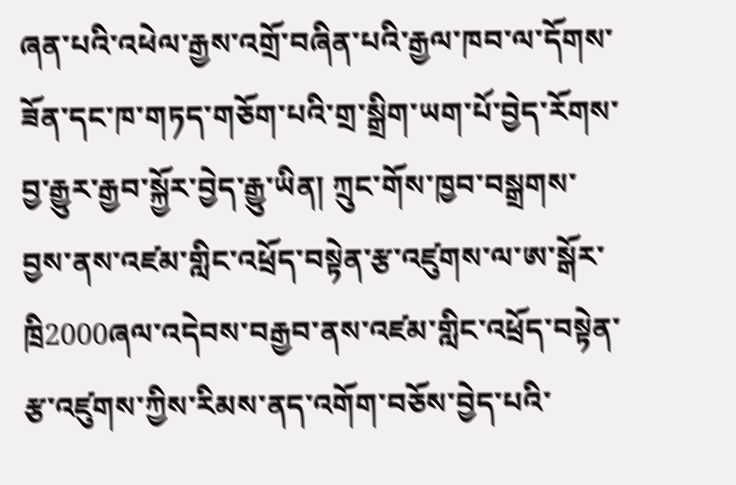ཞན་པའི་འཕེལ་རྒྱས་འགྲོ་བཞིན་པའི་རྒྱལ་ཁབ་ལ་དོགས་ཟོན་དང་ཁ་གཏད་གཅོག་པའི་གྲ་སྒྲིག་ཡག་པོ་བྱེད་རོགས་བྱ་རྒྱུར་རྒྱབ་སྐྱོར་བྱེད་རྒྱུ་ཡིན། ཀྲུང་གོས་ཁྱབ་བསྒྲགས་བྱས་ནས་འཛམ་གླིང་འཕྲོད་བསྟེན་རྩ་འཛུགས་ལ་ཨ་སྒོར་ཁྲི2000ཞལ་འདེབས་བརྒྱབ་ནས་འཛམ་གླིང་འཕྲོད་བསྟེན་རྩ་འཛུགས་ཀྱིས་རིམས་ནད་འགོག་བཅོས་བྱེད་པའི་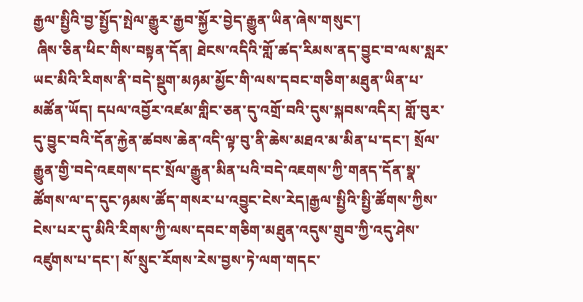རྒྱལ་སྤྱིའི་བྱ་སྤྱོད་སྤེལ་རྒྱུར་རྒྱབ་སྐྱོར་བྱེད་རྒྱུན་ཡིན་ཞེས་གསུང་།
 ཞིས་ཅིན་ཕིང་གིས་བསྟན་དོན། ཐེངས་འདིའི་གློ་ཚད་རིམས་ནད་བྱུང་བ་ལས་སླར་ཡང་མིའི་རིགས་ནི་བདེ་སྡུག་མཉམ་མྱོང་གི་ལས་དབང་གཅིག་མཐུན་ཡིན་པ་མཚོན་ཡོད། དཔལ་འབྱོར་འཛམ་གླིང་ཅན་དུ་འགྲོ་བའི་དུས་སྐབས་འདིར། གློ་བུར་དུ་བྱུང་བའི་དོན་རྐྱེན་ཚབས་ཆེན་འདི་ལྟ་བུ་ནི་ཆེས་མཐའ་མ་མིན་པ་དང་། སྲོལ་རྒྱུན་གྱི་བདེ་འཇགས་དང་སྲོལ་རྒྱུན་མིན་པའི་བདེ་འཇགས་ཀྱི་གནད་དོན་སྣ་ཚོགས་ལ་ད་དུང་ཉམས་ཚོད་གསར་པ་འབྱུང་ངེས་རེད།རྒྱལ་སྤྱིའི་སྤྱི་ཚོགས་ཀྱིས་ངེས་པར་དུ་མིའི་རིགས་ཀྱི་ལས་དབང་གཅིག་མཐུན་འདུས་གྲུབ་ཀྱི་འདུ་ཤེས་འཛུགས་པ་དང་། སོ་སྲུང་རོགས་རེས་བྱས་ཏེ་ལག་གདང་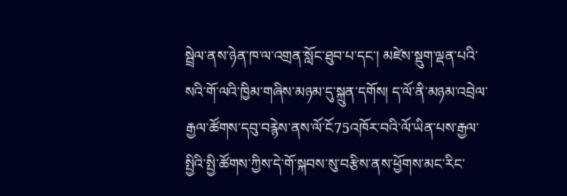སྦྲེལ་ནས་ཉེན་ཁ་ལ་འགྲན་སློང་ཐུབ་པ་དང་། མཛེས་སྡུག་ལྡན་པའི་སའི་གོ་ལའི་ཁྱིམ་གཞིས་མཉམ་དུ་སྐྲུན་དགོས། ད་ལོ་ནི་མཉམ་འབྲེལ་རྒྱལ་ཚོགས་དབུ་བརྙེས་ནས་ལོ་ངོ75འཁོར་བའི་ལོ་ཡིན་པས་རྒྱལ་སྤྱིའི་སྤྱི་ཚོགས་ཀྱིས་དེ་གོ་སྐབས་སུ་བརྩིས་ནས་ཕྱོགས་མང་རིང་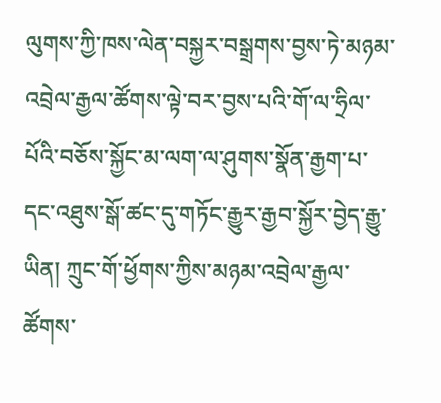ལུགས་ཀྱི་ཁས་ལེན་བསྐྱར་བསྒྲགས་བྱས་ཏེ་མཉམ་འབྲེལ་རྒྱལ་ཚོགས་ལྟེ་བར་བྱས་པའི་གོ་ལ་ཧྲིལ་པོའི་བཅོས་སྐྱོང་མ་ལག་ལ་ཤུགས་སྣོན་རྒྱག་པ་དང་འཐུས་སྒོ་ཚང་དུ་གཏོང་རྒྱུར་རྒྱབ་སྐྱོར་བྱེད་རྒྱུ་ཡིན། ཀྲུང་གོ་ཕྱོགས་ཀྱིས་མཉམ་འབྲེལ་རྒྱལ་ཚོགས་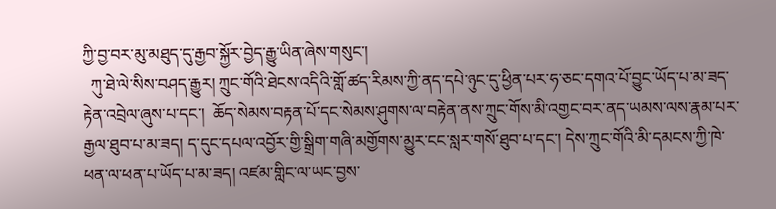ཀྱི་བྱ་བར་མུ་མཐུད་དུ་རྒྱབ་སྐྱོར་བྱེད་རྒྱུ་ཡིན་ཞེས་གསུང་།
  ཀུ་ཐེ་ལེ་སིས་བཤད་རྒྱུར། ཀྲུང་གོའི་ཐེངས་འདིའི་གློ་ཚད་རིམས་ཀྱི་ནད་དཔེ་ཉུང་དུ་ཕྱིན་པར་ཧ་ཅང་དགའ་པོ་བྱུང་ཡོད་པ་མ་ཟད་རྟེན་འབྲེལ་ཞུས་པ་དང་།  ཆོད་སེམས་བརྟན་པོ་དང་སེམས་ཤུགས་ལ་བརྟེན་ནས་ཀྲུང་གོས་མི་འགྱང་བར་ནད་ཡམས་ལས་རྣམ་པར་རྒྱལ་ཐུབ་པ་མ་ཟད། ད་དུང་དཔལ་འབྱོར་གྱི་སྒྲིག་གཞི་མགྱོགས་མྱུར་ངང་སླར་གསོ་ཐུབ་པ་དང་། དེས་ཀྲུང་གོའི་མི་དམངས་ཀྱི་ཁེ་ཕན་ལ་ཕན་པ་ཡོད་པ་མ་ཟད། འཛམ་གླིང་ལ་ཡང་བྱས་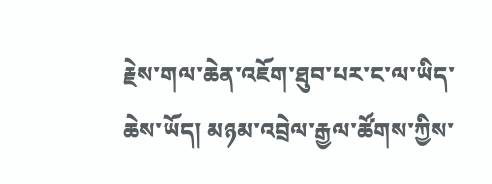རྗེས་གལ་ཆེན་འཇོག་ཐུབ་པར་ང་ལ་ཡིད་ཆེས་ཡོད། མཉམ་འབྲེལ་རྒྱལ་ཚོགས་ཀྱིས་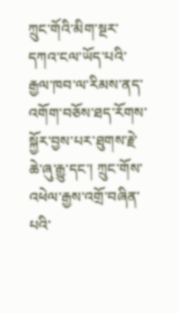ཀྲུང་གོའི་མིག་སྔར་དཀའ་ངལ་ཡོད་པའི་རྒྱལ་ཁབ་ལ་རིམས་ནད་འགོག་བཅོས་ཐད་རོགས་སྐྱོར་བྱས་པར་ཐུགས་རྗེ་ཆེ་ཞུ་རྒྱུ་དང་། ཀྲུང་གོས་འཕེལ་རྒྱས་འགྲོ་བཞིན་པའི་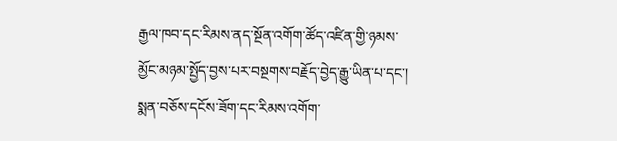རྒྱལ་ཁབ་དང་རིམས་ནད་སྔོན་འགོག་ཚོད་འཛིན་གྱི་ཉམས་མྱོང་མཉམ་སྤྱོད་བྱས་པར་བསྔགས་བརྗོད་བྱེད་རྒྱུ་ཡིན་པ་དང་། སྨན་བཅོས་དངོས་ཟོག་དང་རིམས་འགོག་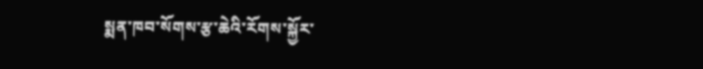སྨན་ཁབ་སོགས་རྩ་ཆེའི་རོགས་སྐྱོར་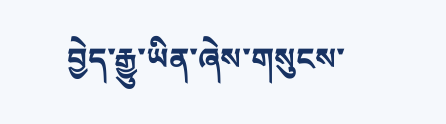བྱེད་རྒྱུ་ཡིན་ཞེས་གསུངས་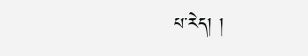པ་རེད། །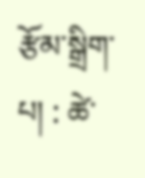རྩོམ་སྒྲིག་པ། : ཚེ་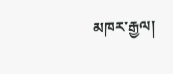མཁར་རྒྱལ།